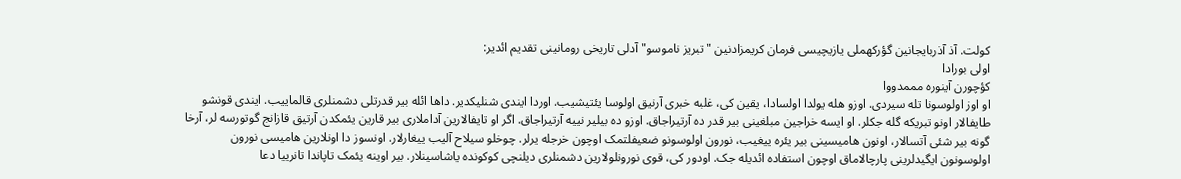کولت. آذ آذربایجانین گؤرکهملی یازیچیسی فرمان کریمزادنین " تبریز ناموسو" آدلی تاریخی رومانینی تقدیم ائدیر:
اولی بورادا
کؤچورن آینوره مممدووا
او اوز اولوسونا تله سیردی. اوزو هله یولدا اولسادا، یقین کی، غلبه خبری آرنیق اولوسا یئتیشیب. اوردا ایندی شنلیکدیر. داها ائله بیر قدرتلی دشمنلری قالماییب. ایندی قونشو طایفالار اونو تبریکه گله جکلر. او ایسه خراجین مبلغینی بیر قدر ده آرتیراجاق. اوزو ده بیلیر نییه آرتیراجاق. اگر او تایفالارین آداملاری بیر قارین یئمکدن آرتیق قازانج گوتورسه لر، آرخا گونه بیر شئی آتسالار، اونون هامیسینی بیر یئره ییغیب، نورون اولوسونو ضعیفلتمک اوچون خرجله یرلر. چوخلو سیلاح آلیب ییغارلار. اونسوز دا اونلارین هامیسی نورون اولوسونون ایگیدلرینی پارچالاماق اوچون استفاده ائدیله جک. اودور کی، قوی نورونلولارین دشمنلری دیلنچی کوکونده یاشاسینلار. بیر اوینه یئمک تاپاندا تانرییا دعا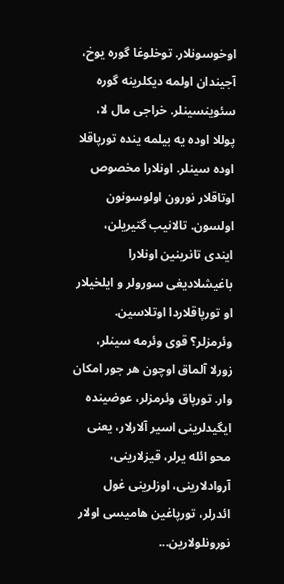اوخوسونلار. توخلوغا گوره یوخ، آجیندان اولمه دیکلرینه گوره سئوینسینلر. خراجی مال لا، پوللا اوده یه بیلمه ینده تورپاقلا اوده سینلر. اونلارا مخصوص اوتاقلار نورون اولوسونون اولسون. تالانیب گتیریلن، ایندی تانرینین اونلارا باغیشلادیغی سورولر و ایلخیلار او تورپاقلاردا اوتلاسین. وئرمزلر؟ قوی وئرمه سینلر، زورلا آلماق اوچون هر جور امکان وار. تورپاق وئرمزلر، عوضینده ایگیدلرینی اسیر آلارلار، یعنی محو ائله یرلر، قیزلارینی، آروادلارینی، اوزلرینی غول ائدرلر، تورپاغین هامیسی اولار نورونلولارین...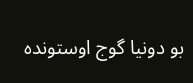بو دونیا گوج اوستونده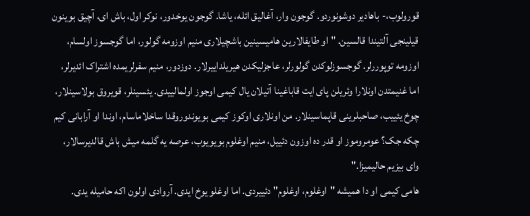قورولوب،- باهادیر دوشونوردو. گوجون وار، آغالیق ائله، یاشا. گوجون یوخدور، نوکر اول، باش ای، آچیق بوینون قیلینجی آلتیندا قالسین. " او طایفالارین هامیسینین باشچیلاری منیم اوزومه گولور، اما گوجسوز اولسام، اوزومه توپوررلر. گوجسوزلوکدن گولورلر، عاجزلیکدن هیریلداییرلار. دوزدور، منیم سفرلریمده اشتراک ائدیرلر، اما غنیمتدن اونلارا وئریلن پای ایت قاباغینا آتیلان یال کیمی اوجوز اولمالییدی. یئسینلر، قویروق بولاسینلار، چوخ یئییب، صاحبلرینی قاپماسینلار. من اونلاری اوکوز کیمی بویوندوروقدا ساخلاماسام، اوندا او آرابانی کیم چکه جک؟ عومروموز او قدر ده اوزون دئییل، منیم اوغلوم بویویوب، عرصه یه گلمه میش باش قالدیرسالار، وای بیزیم حالیمیزا."
هامی کیمی او دا همیشه "اوغلوم، اوغلوم" دئییردی. اما اوغلو یوخ ایدی. آروادی اولون اکه حامیله یدی.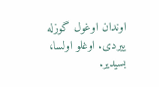اوندان اوغول گوزله ییردی. اوغلو اولسا، بسیدیر.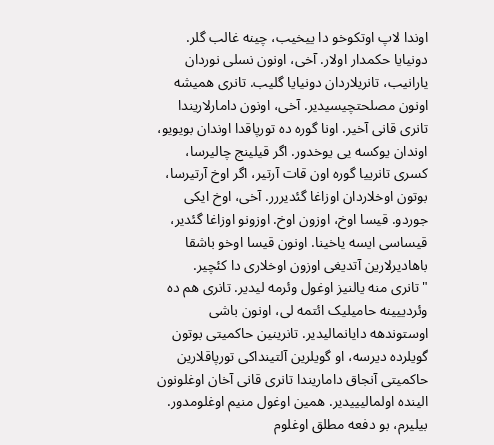اوندا لاپ اوتکوخو دا ییخیب، چینه غالب گلر. دونیایا حکمدار اولار. آخی، اونون نسلی نوردان یارانیب، تانریلاردان دونیایا گلیب. تانری همیشه اونون مصلحتچیسیدیر. آخی، اونون دامارلاریندا تانری قانی آخیر. اونا گوره ده تورپاقدا اوندان بویویو، اوندان یوکسه یی یوخدور. اگر قیلینج چالیرسا، کسری تانرییا گوره اون قات آرتیر، اگر اوخ آرتیرسا، بوتون اوخلاردان اوزاغا گئدیررر. آخی، اوخ ایکی جوردو. قیسا اوخ، اوزون اوخ. اوزونو اوزاغا گئدیر، قیساسی ایسه یاخینا. اونون قیسا اوخو باشقا باهادیرلارین آتدیغی اوزون اوخلاری دا کئچیر.
"تانری منه یالنیز اوغول وئرمه لیدیر. تانری هم ده وئردییینه حامیلیک ائتمه لی، اونون باشی اوستوندهه دایانمالیدیر. تانرینین حاکمیتی بوتون گویلرده دیرسه، او گویلرین آلتینداکی تورپاقلارین حاکمیتی آنجاق داماریندا تانری قانی آخان اوغلونون الینده اولمالیییدیر. همین اوغول منیم اوغلومدور. بیلیرم، بو دفعه مطلق اوغلوم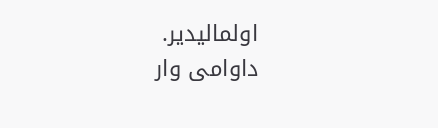اولمالیدیر.
داوامی وار